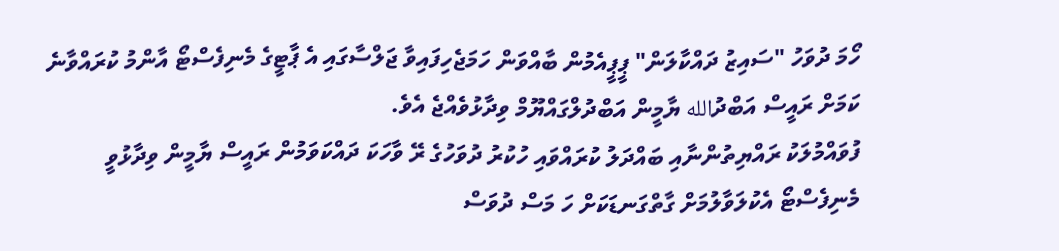ހޯމަ ދުވަހު "ސައިޒު ދައްކާލަން" ޕީޕީއެމުން ބާއްވަން ހަމަޖެހިފައިވާ ޖަލްސާގައި އެ ޕާޓީގެ މެނިފެސްޓޯ އާންމު ކުރައްވާނެ ކަމަށް ރައީސް އަބްދުالله ޔާމީން އަބްދުލްގައްޔޫމް ވިދާޅުވެއްޖެ އެވެ.
ފުވައްމުލަކު ރައްޔިތުންނާއި ބައްދަލު ކުރައްވައި ހުކުރު ދުވަހުގެ ރޭ ވާހަކަ ދައްކަވަމުން ރައީސް ޔާމީން ވިދާޅުވީ މެނިފެސްޓޯ އެކުލަވާލުމަށް ގާތްގަނޑަކަށް ހަ މަސް ދުވަސް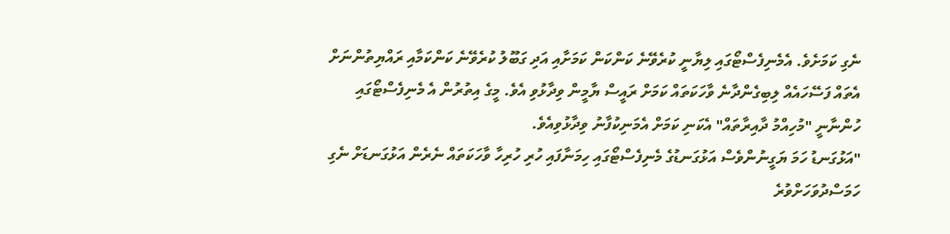ނެގި ކަމަށެވެ. އެމެނިފެސްޓޯގައި ލިޔާނީ ކުރެވޭނެ ކަންކަން ކަމަށާއި އަދި ގަބޫލު ކުރެވޭނެ ކަންކަމާއި ރައްޔިތުންނަށް އެތައް ފަސޭހައެއް ލިބިގެންދާނެ ވާހަކަތައް ކަމަށް ރައީސް ޔާމީން ވިދާޅުވި އެވެ. މީގެ އިތުރުން އެ މެނިފެސްޓޯގައި ހުންނާނީ "މުހިއްމު ދާއިރާތައް" އެކަނި ކަމަށް އެމަނިކުފާނު ވިދާޅުވިއެވެ.
"އަޅުގަނޑު ހަމަ ޔަގީނުންވެސް އަޅުގަނޑުގެ މެނިފެސްޓޯގައި ހިމަނާފައި ހުރި ހުރިހާ ވާހަކަތައް ނެރެން އަޅުގަނޑަށް ނެގި ހަމަސްދުވަހަށްވުރެ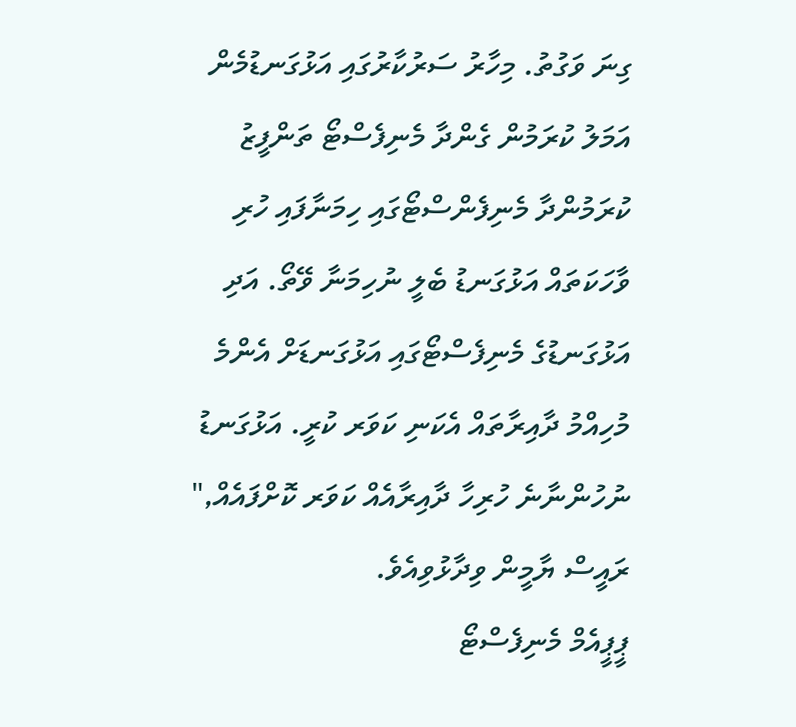ގިނަ ވަގުތު. މިހާރު ސަރުކާރުގައި އަޅުގަނޑުމެން އަމަލު ކުރަމުން ގެންދާ މެނިފެސްޓޯ ތަންފީޒު ކުރަމުންދާ މެނިފެންސްޓޯގައި ހިމަނާފައި ހުރި ވާހަކަތައް އަޅުގަނޑު ބެލީ ނުހިމަނާ ވޭތޯ. އަދި އަޅުގަނޑުގެ މެނިފެސްޓޯގައި އަޅުގަނޑަށް އެންމެ މުހިއްމު ދާއިރާތައް އެކަނި ކަވަރ ކުރީ. އަޅުގަނޑު ނުހުންނާނެ ހުރިހާ ދާއިރާއެއް ކަވަރ ކޮށްފައެއް," ރައީސް ޔާމީން ވިދާޅުވިއެވެ.
ޕީޕީއެމް މެނިފެސްޓޯ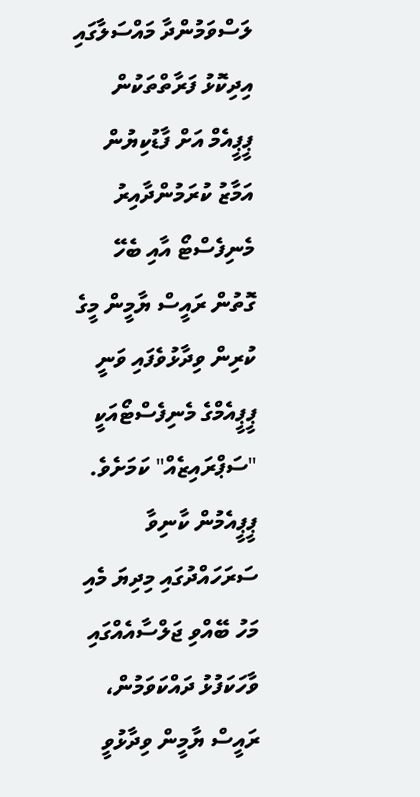ލަސްވަމުންދާ މައްސަލާގައި އިދިކޮޅު ފަރާތްތަކުން ޕީޕީއެމް އަށް ފާޑުކިޔުން އަމާޒު ކުރަމުންދާއިރު މެނިފެސްޓޯ އާއި ބެހޭ ގޮތުން ރައީސް ޔާމީން މީގެ ކުރިން ވިދާޅުވެފައި ވަނީ ޕީޕީއެމްގެ މެނިފެސްޓޯއަކީ "ސަޕްރައިޒެއް" ކަމަށެވެ. ޕީޕީއެމުން ކާނިވާ ސަރަހައްދުގައި މިދިޔަ މެއި މަހު ބޭއްވި ޖަލްސާއެއްގައި ވާހަކަފުޅު ދައްކަވަމުން، ރައީސް ޔާމީން ވިދާޅުވީ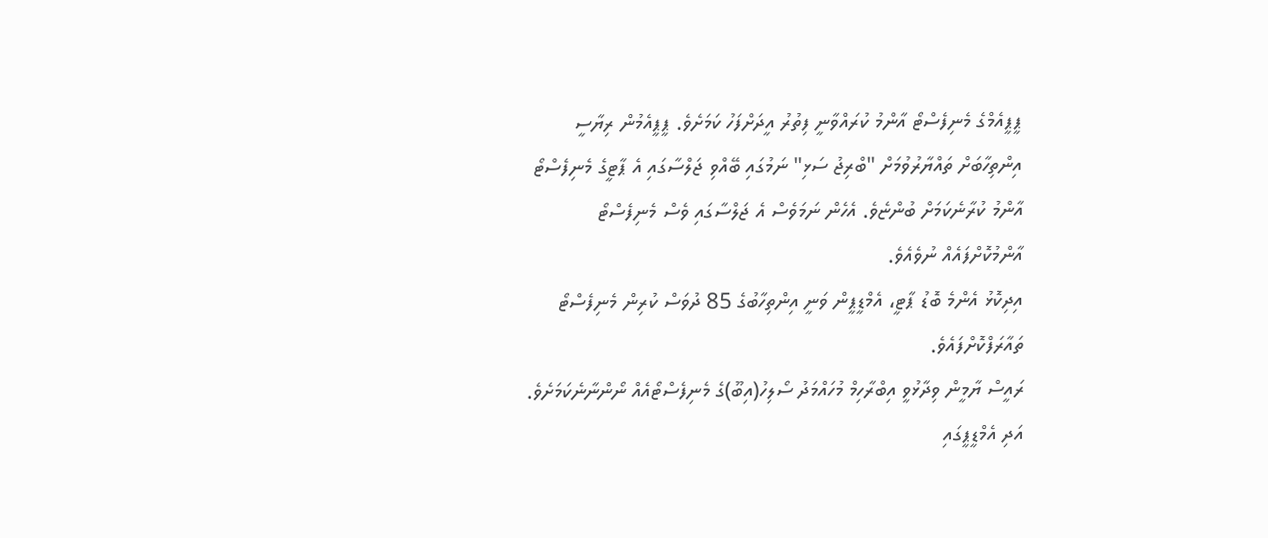ޕީޕީއެމްގެ މެނިފެސްޓޯ އާންމު ކުރައްވާނީ ފިތުރު އީދަށްފަހު ކަމަށެވެ. ޕީޕީއެމުން ރިޔާސީ އިންތިހާބަށް ތައްޔާރުވުމަށް "ބްރިޖު ސަޅި" ނަމުގައި ބޭއްވި ޖަލްސާގައި އެ ޕާޓީގެ މެނިފެސްޓޯ އާންމު ކުރާނެކަމަށް ބުންޏެވެ. އެހެން ނަމަވެސް އެ ޖަލްސާގައި ވެސް މެނިފެސްޓޯ އާންމުކޮށްފައެއް ނުވެއެވެ.
އިދިކޮޅު އެންމެ ބޮޑު ޕާޓީ، އެމްޑީޕީން ވަނީ އިންތިހާބުގެ 85 ދުވަސް ކުރިން މެނިފެސްޓޯ ތައާރަފްކޮށްފައެވެ.
ރައީސް ޔާމީން ވިދާޅުވީ އިބްރާހިމް މުހައްމަދު ސޯލިހު(އިބޫ)ގެ މެނިފެސްޓޯއެއް ނޯންނާނެކަމަށެވެ. އަދި އެމްޑީޕީގައި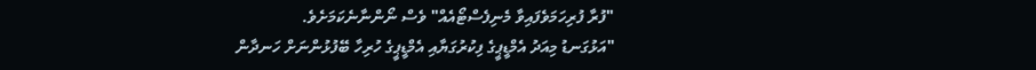"ފުރާ ފުރިހަމަވެފައިވާ މެނިފެސްޓޯއެއް" ވެސް ނޯންނާނެކަމަށެވެ.
"އަޅުގަނޑު މިއަދު އެމްޑީޕީގެ ފިކުރުގަޔާއި އެމްޑީޕީގެ ހުރިހާ ބޭފުޅުންނަށް ހަނދާން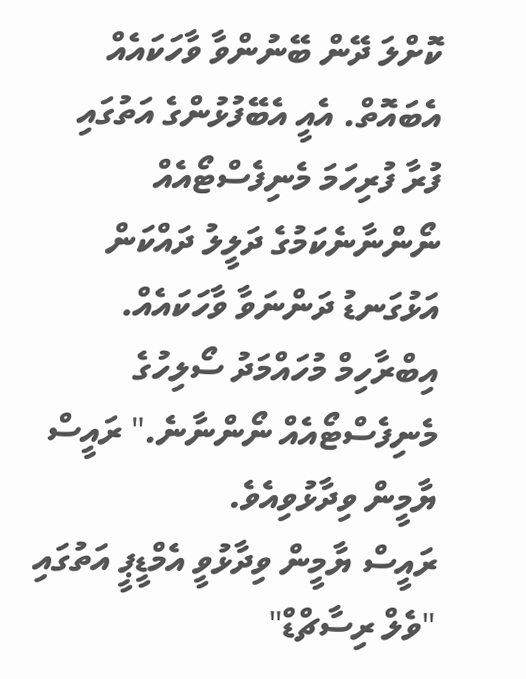ކޮށްލަ ދޭން ބޭނުންވާ ވާހަކައެއް އެބައޮތް. އެއީ އެބޭފުޅުންގެ އަތުގައި ފުރާ ފުރިހަމަ މެނިފެސްޓޯއެއް ނޯންނާނެކަމުގެ ދަލީލު ދައްކަން އަޅުގަނޑު ދަންނަވާ ވާހަކައެއް. އިބްރާހިމް މުހައްމަދު ސޯލިހުގެ މެނިފެސްޓޯއެއް ނޯންނާނެ." ރައީސް ޔާމީން ވިދާޅުވިއެވެ.
ރައީސް ޔާމީން ވިދާޅުވީ އެމްޑީޕީ އަތުގައި "ވެލް ރިސާޗްޑް"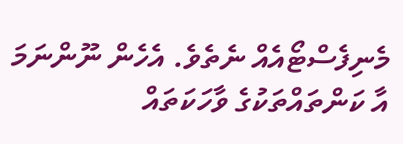މެނިފެސްޓޯއެއް ނެތެވެ. އެހެން ނޫންނަމަ އާ ކަންތައްތަކުގެ ވާހަކަތައް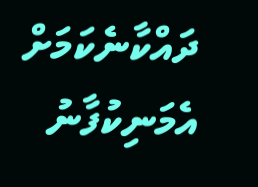ދައްކާނެކަމަށް އެމަނިކުފާނު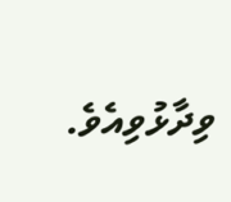ވިދާޅުވިއެވެ.